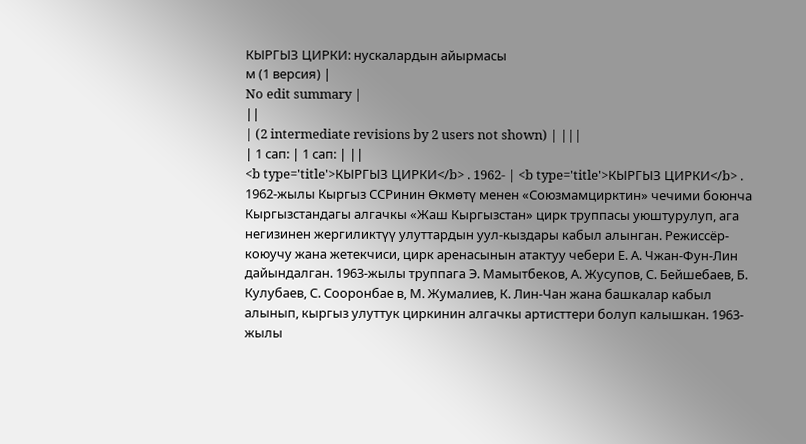КЫРГЫЗ ЦИРКИ: нускалардын айырмасы
м (1 версия) |
No edit summary |
||
| (2 intermediate revisions by 2 users not shown) | |||
| 1 сап: | 1 сап: | ||
<b type='title'>КЫРГЫЗ ЦИРКИ</b> . 1962- | <b type='title'>КЫРГЫЗ ЦИРКИ</b> . 1962-жылы Кыргыз ССРинин Өкмөтү менен «Союзмамцирктин» чечими боюнча Кыргызстандагы алгачкы «Жаш Кыргызстан» цирк труппасы уюштурулуп, ага негизинен жергиликтүү улуттардын уул-кыздары кабыл алынган. Режиссёр-коюучу жана жетекчиси, цирк аренасынын атактуу чебери Е. А. Чжан-Фун-Лин дайындалган. 1963-жылы труппага Э. Мамытбеков, А. Жусупов, С. Бейшебаев, Б. Кулубаев, С. Сооронбае в, М. Жумалиев, К. Лин-Чан жана башкалар кабыл алынып, кыргыз улуттук циркинин алгачкы артисттери болуп калышкан. 1963-жылы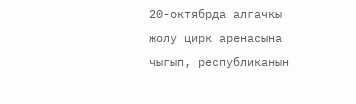20-октябрда алгачкы жолу цирк аренасына чыгып, республиканын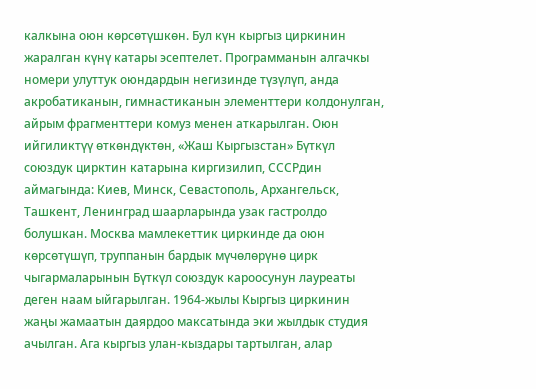калкына оюн көрсөтүшкөн. Бул күн кыргыз циркинин жаралган күнү катары эсептелет. Программанын алгачкы номери улуттук оюндардын негизинде түзүлүп, анда акробатиканын, гимнастиканын элементтери колдонулган, айрым фрагменттери комуз менен аткарылган. Оюн ийгиликтүү өткөндүктөн, «Жаш Кыргызстан» Бүткүл союздук цирктин катарына киргизилип, СССРдин аймагында: Киев, Минск, Севастополь, Архангельск, Ташкент, Ленинград шаарларында узак гастролдо болушкан. Москва мамлекеттик циркинде да оюн көрсөтүшүп, труппанын бардык мүчөлөрүнө цирк чыгармаларынын Бүткүл союздук кароосунун лауреаты деген наам ыйгарылган. 1964-жылы Кыргыз циркинин жаңы жамаатын даярдоо максатында эки жылдык студия ачылган. Ага кыргыз улан-кыздары тартылган, алар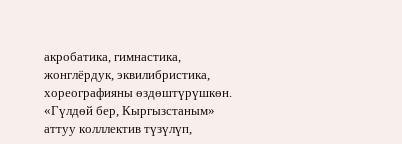акробатика, гимнастика, жонглёрдук, эквилибристика, хореографияны өздөштүрүшкөн. «Гүлдөй бер, Кыргызстаным» аттуу колллектив түзүлүп,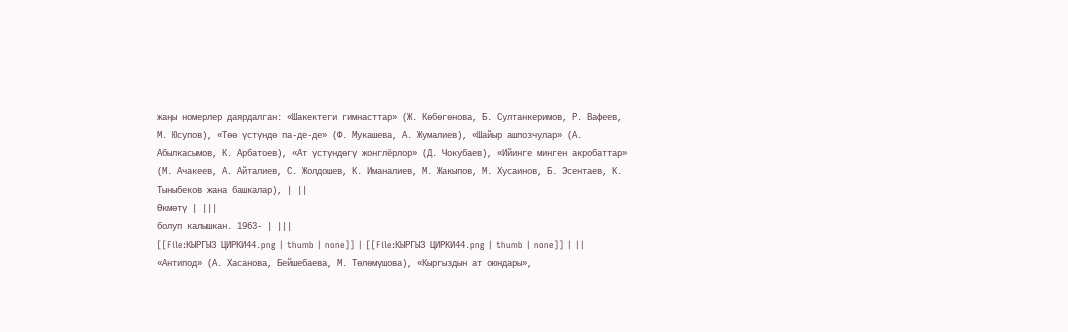жаңы номерлер даярдалган: «Шакектеги гимнасттар» (Ж. Көбөгөнова, Б. Султанкеримов, Р. Вафеев, М. Юсупов), «Төө үстүндө па-де-де» (Ф. Мукашева, А. Жумалиев), «Шайыр ашпозчулар» (А. Абылкасымов, К. Арбатоев), «Ат үстүндөгү жонглёрлор» (Д. Чокубаев), «Ийинге минген акробаттар» (М. Ачакеев, А. Айталиев, С. Жолдошев, К. Иманалиев, М. Жакыпов, М. Хусаинов, Б. Эсентаев, К. Тыныбеков жана башкалар), | ||
Өкмөтү | |||
болуп калышкан. 1963- | |||
[[File:КЫРГЫЗ ЦИРКИ44.png | thumb | none]] | [[File:КЫРГЫЗ ЦИРКИ44.png | thumb | none]] | ||
«Антипод» (А. Хасанова, Бейшебаева, М. Төлөмүшова), «Кыргыздын ат оюндары»,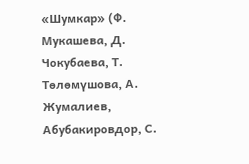«Шумкар» (Ф. Мукашева, Д. Чокубаева, Т. Төлөмүшова, А. Жумалиев, Абубакировдор, С.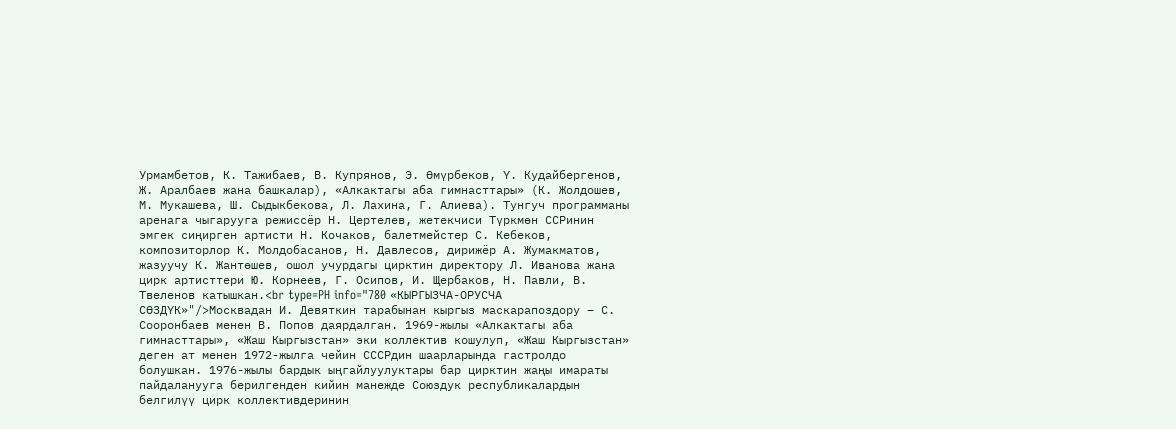Урмамбетов, К. Тажибаев, В. Купрянов, Э. Өмүрбеков, Ү. Кудайбергенов, Ж. Аралбаев жана башкалар), «Алкактагы аба гимнасттары» (К. Жолдошев, М. Мукашева, Ш. Сыдыкбекова, Л. Лахина, Г. Алиева). Тунгуч программаны аренага чыгарууга режиссёр Н. Цертелев, жетекчиси Түркмөн ССРинин эмгек сиңирген артисти Н. Кочаков, балетмейстер С. Кебеков, композиторлор К. Молдобасанов, Н. Давлесов, дирижёр А. Жумакматов, жазуучу К. Жантөшев, ошол учурдагы цирктин директору Л. Иванова жана цирк артисттери Ю. Корнеев, Г. Осипов, И. Щербаков, Н. Павли, В. Твеленов катышкан.<br type=PH info="780 «КЫРГЫЗЧА-ОРУСЧА СӨЗДҮК»"/>Москвадан И. Девяткин тарабынан кыргыз маскарапоздору – С. Сооронбаев менен В. Попов даярдалган. 1969-жылы «Алкактагы аба гимнасттары», «Жаш Кыргызстан» эки коллектив кошулуп, «Жаш Кыргызстан» деген ат менен 1972-жылга чейин СССРдин шаарларында гастролдо болушкан. 1976-жылы бардык ыңгайлуулуктары бар цирктин жаңы имараты пайдаланууга берилгенден кийин манежде Союздук республикалардын белгилүү цирк коллективдеринин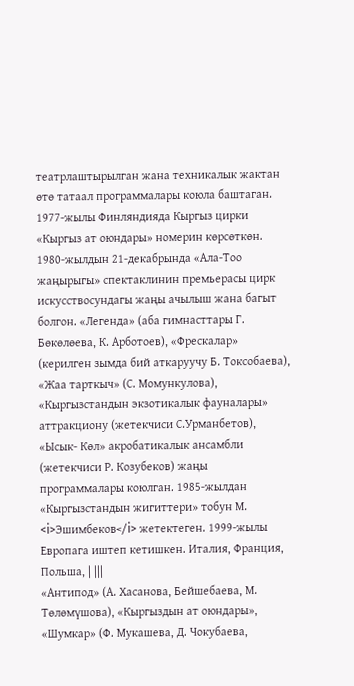театрлаштырылган жана техникалык жактан өтө татаал программалары коюла баштаган. 1977-жылы Финляндияда Кыргыз цирки «Кыргыз ат оюндары» номерин көрсөткөн. 1980-жылдын 21-декабрында «Ала-Тоо жаңырыгы» спектаклинин премьерасы цирк искусствосундагы жаңы ачылыш жана багыт болгон. «Легенда» (аба гимнасттары Г. Бөкөлөева, К. Арботоев), «Фрескалар» (керилген зымда бий аткаруучу Б. Токсобаева), «Жаа тарткыч» (С. Момункулова), «Кыргызстандын экзотикалык фауналары» аттракциону (жетекчиси С.Урманбетов), «Ысык- Көл» акробатикалык ансамбли (жетекчиси Р. Козубеков) жаңы программалары коюлган. 1985-жылдан «Кыргызстандын жигиттери» тобун М. <i>Эшимбеков</i> жетектеген. 1999-жылы Европага иштеп кетишкен. Италия, Франция, Польша, | |||
«Антипод» (А. Хасанова, Бейшебаева, М. Төлөмүшова), «Кыргыздын ат оюндары», «Шумкар» (Ф. Мукашева, Д. Чокубаева,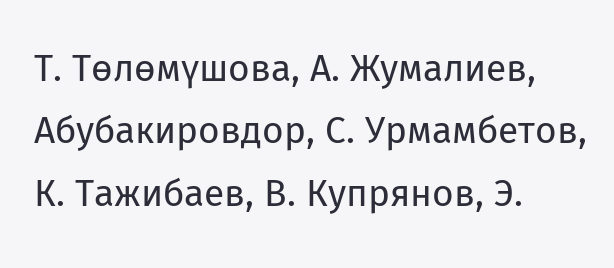Т. Төлөмүшова, А. Жумалиев, Абубакировдор, С. Урмамбетов, К. Тажибаев, В. Купрянов, Э.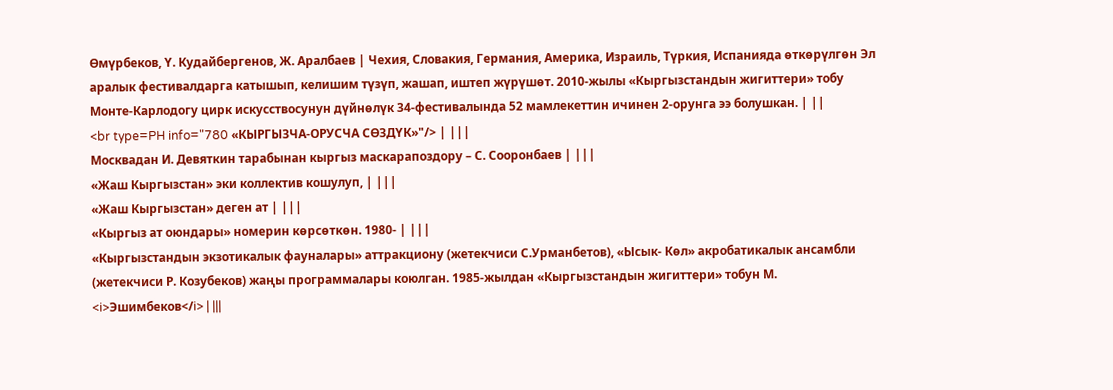Өмүрбеков, Ү. Кудайбергенов, Ж. Аралбаев | Чехия, Словакия, Германия, Америка, Израиль, Түркия, Испанияда өткөрүлгөн Эл аралык фестивалдарга катышып, келишим түзүп, жашап, иштеп жүрүшөт. 2010-жылы «Кыргызстандын жигиттери» тобу Монте-Карлодогу цирк искусствосунун дүйнөлүк 34-фестивалында 52 мамлекеттин ичинен 2-орунга ээ болушкан. | ||
<br type=PH info="780 «КЫРГЫЗЧА-ОРУСЧА СӨЗДҮК»"/> | |||
Москвадан И. Девяткин тарабынан кыргыз маскарапоздору – С. Сооронбаев | |||
«Жаш Кыргызстан» эки коллектив кошулуп, | |||
«Жаш Кыргызстан» деген ат | |||
«Кыргыз ат оюндары» номерин көрсөткөн. 1980- | |||
«Кыргызстандын экзотикалык фауналары» аттракциону (жетекчиси С.Урманбетов), «Ысык- Көл» акробатикалык ансамбли (жетекчиси Р. Козубеков) жаңы программалары коюлган. 1985-жылдан «Кыргызстандын жигиттери» тобун М. <i>Эшимбеков</i> | |||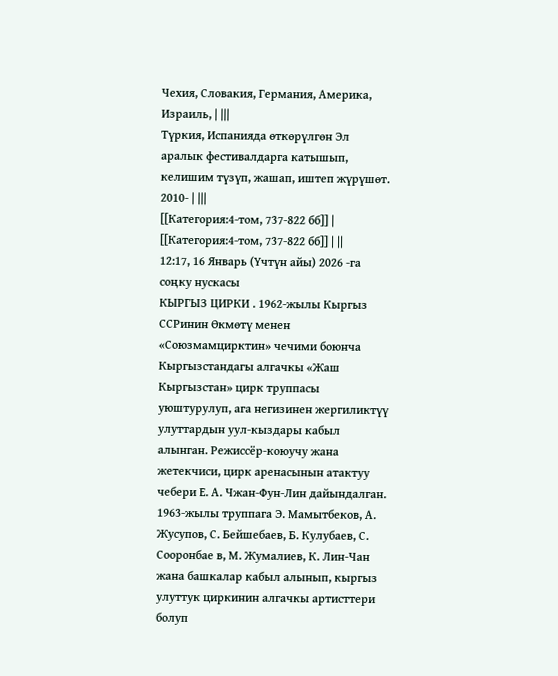Чехия, Словакия, Германия, Америка, Израиль, | |||
Түркия, Испанияда өткөрүлгөн Эл аралык фестивалдарга катышып, келишим түзүп, жашап, иштеп жүрүшөт. 2010- | |||
[[Категория:4-том, 737-822 бб]] | [[Категория:4-том, 737-822 бб]] | ||
12:17, 16 Январь (Үчтүн айы) 2026 -га соңку нускасы
КЫРГЫЗ ЦИРКИ . 1962-жылы Кыргыз ССРинин Өкмөтү менен «Союзмамцирктин» чечими боюнча Кыргызстандагы алгачкы «Жаш Кыргызстан» цирк труппасы уюштурулуп, ага негизинен жергиликтүү улуттардын уул-кыздары кабыл алынган. Режиссёр-коюучу жана жетекчиси, цирк аренасынын атактуу чебери Е. А. Чжан-Фун-Лин дайындалган. 1963-жылы труппага Э. Мамытбеков, А. Жусупов, С. Бейшебаев, Б. Кулубаев, С. Сооронбае в, М. Жумалиев, К. Лин-Чан жана башкалар кабыл алынып, кыргыз улуттук циркинин алгачкы артисттери болуп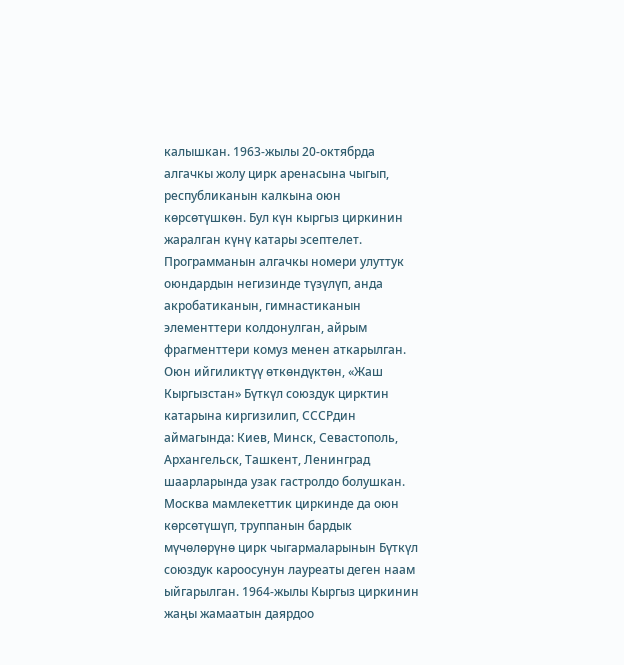калышкан. 1963-жылы 20-октябрда алгачкы жолу цирк аренасына чыгып, республиканын калкына оюн көрсөтүшкөн. Бул күн кыргыз циркинин жаралган күнү катары эсептелет. Программанын алгачкы номери улуттук оюндардын негизинде түзүлүп, анда акробатиканын, гимнастиканын элементтери колдонулган, айрым фрагменттери комуз менен аткарылган. Оюн ийгиликтүү өткөндүктөн, «Жаш Кыргызстан» Бүткүл союздук цирктин катарына киргизилип, СССРдин аймагында: Киев, Минск, Севастополь, Архангельск, Ташкент, Ленинград шаарларында узак гастролдо болушкан. Москва мамлекеттик циркинде да оюн көрсөтүшүп, труппанын бардык мүчөлөрүнө цирк чыгармаларынын Бүткүл союздук кароосунун лауреаты деген наам ыйгарылган. 1964-жылы Кыргыз циркинин жаңы жамаатын даярдоо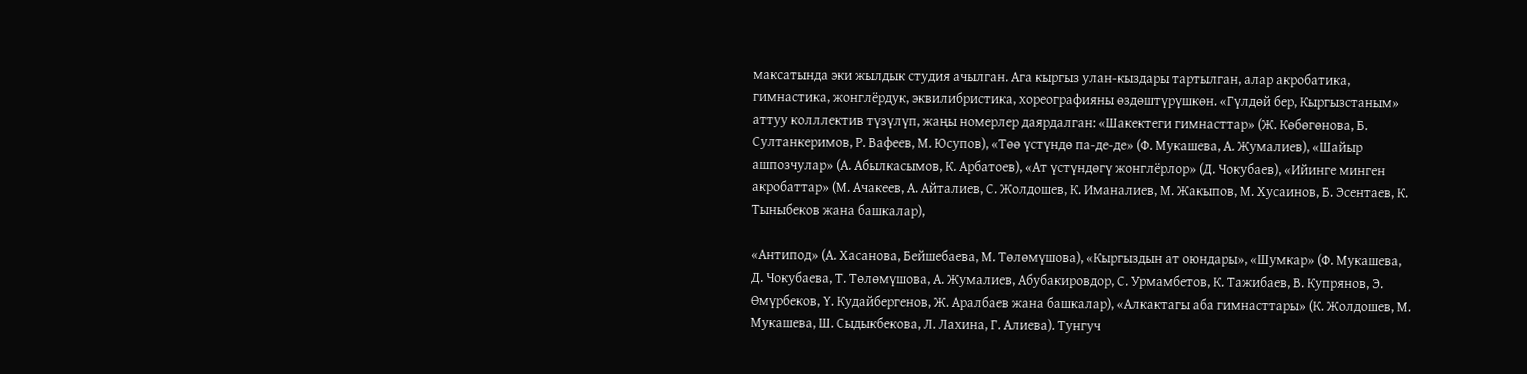максатында эки жылдык студия ачылган. Ага кыргыз улан-кыздары тартылган, алар акробатика, гимнастика, жонглёрдук, эквилибристика, хореографияны өздөштүрүшкөн. «Гүлдөй бер, Кыргызстаным» аттуу колллектив түзүлүп, жаңы номерлер даярдалган: «Шакектеги гимнасттар» (Ж. Көбөгөнова, Б. Султанкеримов, Р. Вафеев, М. Юсупов), «Төө үстүндө па-де-де» (Ф. Мукашева, А. Жумалиев), «Шайыр ашпозчулар» (А. Абылкасымов, К. Арбатоев), «Ат үстүндөгү жонглёрлор» (Д. Чокубаев), «Ийинге минген акробаттар» (М. Ачакеев, А. Айталиев, С. Жолдошев, К. Иманалиев, М. Жакыпов, М. Хусаинов, Б. Эсентаев, К. Тыныбеков жана башкалар),

«Антипод» (А. Хасанова, Бейшебаева, М. Төлөмүшова), «Кыргыздын ат оюндары», «Шумкар» (Ф. Мукашева, Д. Чокубаева, Т. Төлөмүшова, А. Жумалиев, Абубакировдор, С. Урмамбетов, К. Тажибаев, В. Купрянов, Э. Өмүрбеков, Ү. Кудайбергенов, Ж. Аралбаев жана башкалар), «Алкактагы аба гимнасттары» (К. Жолдошев, М. Мукашева, Ш. Сыдыкбекова, Л. Лахина, Г. Алиева). Тунгуч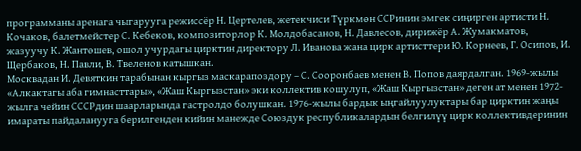программаны аренага чыгарууга режиссёр Н. Цертелев, жетекчиси Түркмөн ССРинин эмгек сиңирген артисти Н. Кочаков, балетмейстер С. Кебеков, композиторлор К. Молдобасанов, Н. Давлесов, дирижёр А. Жумакматов, жазуучу К. Жантөшев, ошол учурдагы цирктин директору Л. Иванова жана цирк артисттери Ю. Корнеев, Г. Осипов, И. Щербаков, Н. Павли, В. Твеленов катышкан.
Москвадан И. Девяткин тарабынан кыргыз маскарапоздору – С. Сооронбаев менен В. Попов даярдалган. 1969-жылы «Алкактагы аба гимнасттары», «Жаш Кыргызстан» эки коллектив кошулуп, «Жаш Кыргызстан» деген ат менен 1972-жылга чейин СССРдин шаарларында гастролдо болушкан. 1976-жылы бардык ыңгайлуулуктары бар цирктин жаңы имараты пайдаланууга берилгенден кийин манежде Союздук республикалардын белгилүү цирк коллективдеринин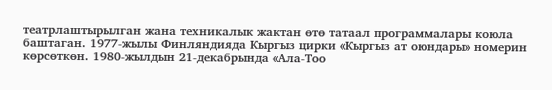театрлаштырылган жана техникалык жактан өтө татаал программалары коюла баштаган. 1977-жылы Финляндияда Кыргыз цирки «Кыргыз ат оюндары» номерин көрсөткөн. 1980-жылдын 21-декабрында «Ала-Тоо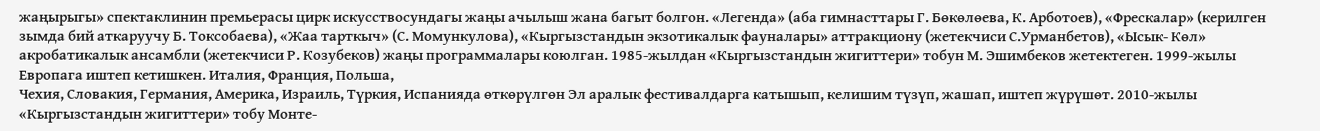жаңырыгы» спектаклинин премьерасы цирк искусствосундагы жаңы ачылыш жана багыт болгон. «Легенда» (аба гимнасттары Г. Бөкөлөева, К. Арботоев), «Фрескалар» (керилген зымда бий аткаруучу Б. Токсобаева), «Жаа тарткыч» (С. Момункулова), «Кыргызстандын экзотикалык фауналары» аттракциону (жетекчиси С.Урманбетов), «Ысык- Көл» акробатикалык ансамбли (жетекчиси Р. Козубеков) жаңы программалары коюлган. 1985-жылдан «Кыргызстандын жигиттери» тобун М. Эшимбеков жетектеген. 1999-жылы Европага иштеп кетишкен. Италия, Франция, Польша,
Чехия, Словакия, Германия, Америка, Израиль, Түркия, Испанияда өткөрүлгөн Эл аралык фестивалдарга катышып, келишим түзүп, жашап, иштеп жүрүшөт. 2010-жылы «Кыргызстандын жигиттери» тобу Монте-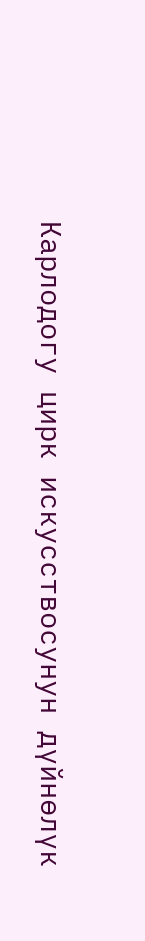Карлодогу цирк искусствосунун дүйнөлүк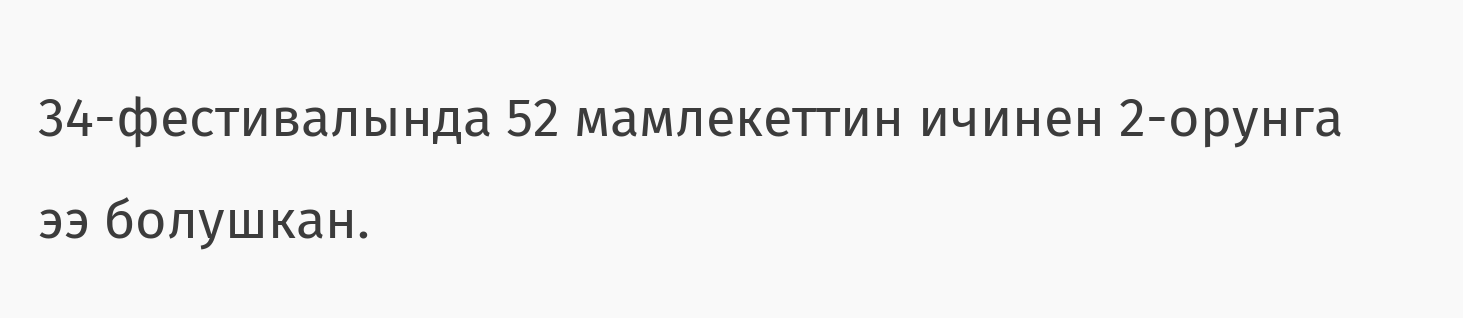34-фестивалында 52 мамлекеттин ичинен 2-орунга ээ болушкан.